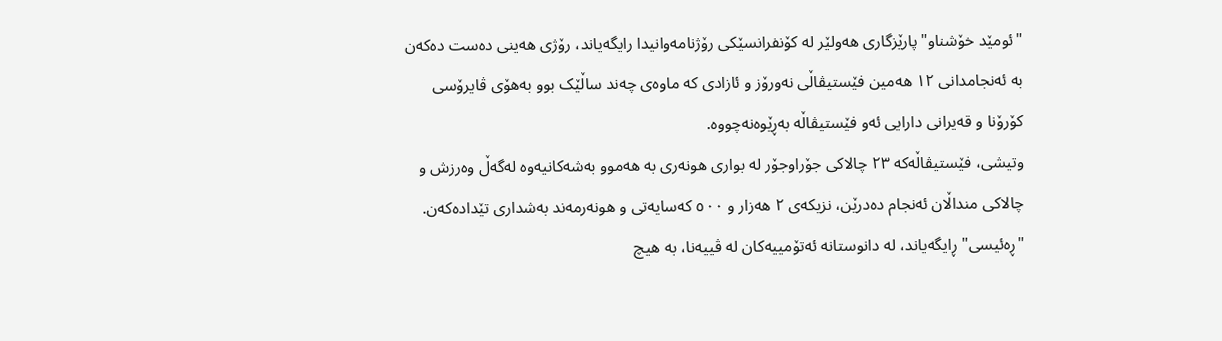"ئومێد خۆشناو"پارێزگاری ھەولێر لە کۆنفرانسێکی رۆژنامەوانیدا رایگەیاند، رۆژی ھەینی دەست دەکەن بە ئەنجامدانی ١٢ ھەمین فێستیڤاڵی نەورۆز و ئازادی کە ماوەی چەند ساڵێک بوو بەھۆی ڤایرۆسی کۆرۆنا و قەیرانی دارایی ئەو فێستیڤاڵە بەڕێوەنەچووە.
وتیشی، فێستیڤاڵەکە ٢٣ چالاکی جۆراوجۆر لە بواری ھونەری بە ھەموو بەشەکانیەوە لەگەڵ وەرزش و چالاکی منداڵان ئەنجام دەدرێن، نزیکەی ٢ ھەزار و ٥٠٠ کەسایەتی و ھونەرمەند بەشداری تێدادەکەن.
"ڕەئیسی" ڕایگەیاند، لە دانوستانە ئەتۆمییەکان لە ڤییەنا، بە ھیچ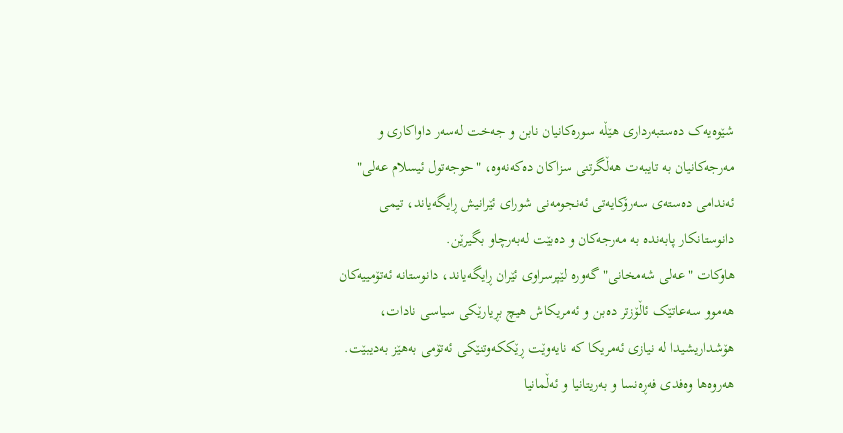شێوەیەک دەستبەرداری ھێڵە سورەکانیان نابن و جەخت لەسەر داواکاری و مەرجەکانیان بە تایبەت ھەڵگرتنی سزاکان دەکەنەوە، "حوجەتول ئیسلام عەلی" ئەندامی دەستەی سەرۆکایەتی ئەنجومەنی شورای ئێرانیش ڕایگەیاند، تیمی دانوستانکار پابەندە بە مەرجەکان و دەبێت لەبەرچاو بگیرێن.
ھاوکات "عەلی شەمخانی" گەورە لێپرسراوی ئێران ڕایگەیاند، دانوستانە ئەتۆمییەکان ھەموو سەعاتێک ئاڵۆزتر دەبن و ئەمریکاش ھیچ بڕیارێکی سیاسی نادات، ھۆشداریشیدا لە نیازی ئەمریکا کە نایەوێت ڕێککەوتنێکی ئەتۆمی بەھێز بەدیبێت.
ھەروەھا وەفدی فەڕەنسا و بەریتانیا و ئەڵمانیا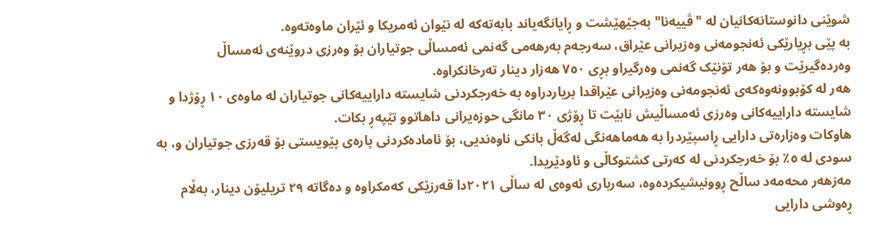شوێنی دانوستانەکانیان لە "ڤییەنا" بەجێھێشت و ڕایانگەیاند بابەتەکە لە نێوان ئەمریکا و ئێران ماوەتەوە.
بە پێی بڕیارێکی ئەنجومەنی وەزیرانی عێراق، سەرجەم بەرھەمی گەنمی ئەمساڵی جوتیاران بۆ وەرزی دروێنەی ئەمساڵ وەردەگیرێت و بۆ ھەر تۆنێک گەنمی وەرگیراو بڕی ٧٥٠ ھەزار دینار تەرخانکراوە.
ھەر لە کۆبوونەوەکەی ئەنجومەنی وەزیرانی عێراقدا بریاردراوە بە خەرجکردنی شایستە داراییەکانی جوتیاران لە ماوەی ١٠ ڕۆژدا و شایستە داراییەکانی وەرزی ئەمساڵیش نابێت تا ڕۆژی ٣٠ مانگی حوزەیرانی داھاتوو تێپەڕ بکات.
ھاوکات وەزارەتی دارایی ڕاسپێردرا بە ھەماھەنگی لەگەڵ بانکی ناوەندیی، بۆ ئامادەکردنی پارەی پێویستی بۆ قەرزی جوتیاران و، بە سودی لە ٥٪ بۆ خەرجکردنی لە کەرتی کشتوکاڵی و ئاودێریدا.
مەزھەر محەمەد ساڵح ڕوونیشیکردەوە، سەرباری ئەوەی لە ساڵی ٢٠٢١دا قەرزێکی کەمکراوە و دەگاتە ٢٩ تریلیۆن دینار، بەڵام ڕەوشی دارایی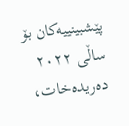پێشبینییەکان بۆ ساڵی ٢٠٢٢ دەریدەخات،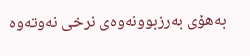بەھۆی بەرزبوونەوەی نرخی نەوتەوە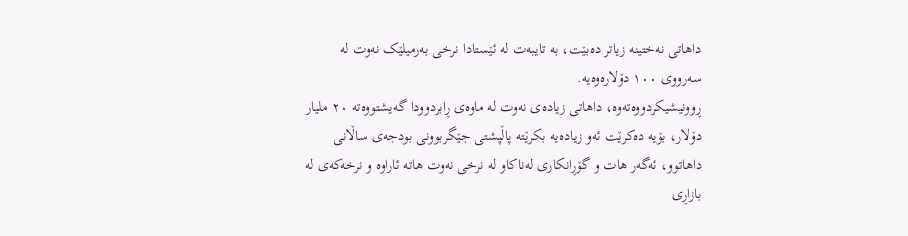داھاتی نەختینە زیاتر دەبێت، بە تایبەت لە ئێستادا نرخی بەرمیلێک نەوت لە سەرووی ١٠٠ دۆلارەوەیە.
ڕوونیشیکردووەتەوە، داھاتی زیادەی نەوت لە ماوەی ڕابردوودا گەیشتووەتە ٢٠ ملیار دۆلار، بۆیە دەکرێت ئەو زیادەیە بکرێتە پاڵپشتی جێگربوونی بودجەی ساڵانی داھاتوو، ئەگەر ھات و گۆڕانکاری لەناکاو لە نرخی نەوت ھاتە ئاراوە و نرخەکەی لە بازاڕی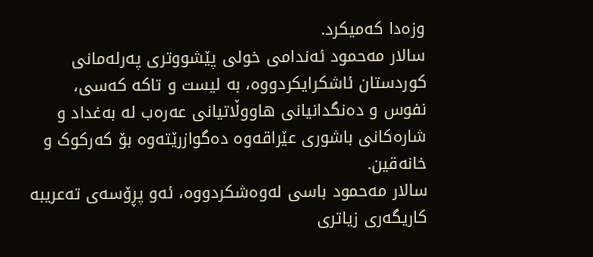وزەدا کەمیکرد.
سالار مەحمود ئەندامی خولی پێشووتری پەرلەمانی کوردستان ئاشکرایکردووە، بە لیست و تاکە کەسی، نفوس و دەنگدانیانی ھاووڵاتیانی عەرەب لە بەغداد و شارەکانی باشوری عێراقەوە دەگوازرێتەوە بۆ کەرکوک و خانەقین.
سالار مەحمود باسی لەوەشکردووە، ئەو پڕۆسەی تەعریبە کاریگەری زیاتری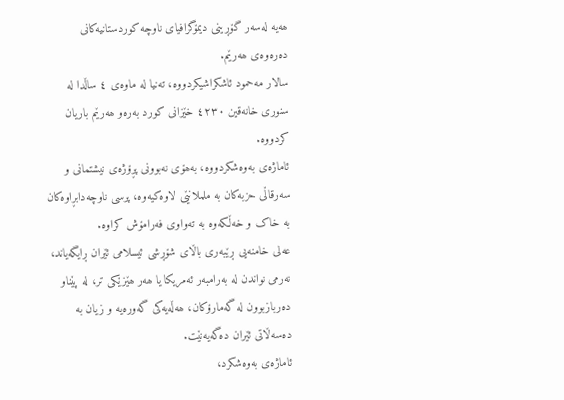ھەیە لەسەر گۆڕینی دیمۆگرافیای ناوچە کوردستانیەکانی دەرەوەی ھەرێم.
سالار مەحمود ئاشکراشیکردووە، تەنیا لە ماوەی ٤ ساڵدا لە سنوری خانەقین ٤٢٣٠ خێزانی کورد بەرەو ھەرێم باریان کردووە.
ئاماژەی بەوەشکردووە، بەھۆی نەبوونی پڕۆژەی نیشتمانی و سەرقاڵی حزبەکان بە ململانێی لاوەکیەوە، پرسی ناوچەدابڕاوەکان بە خاک و خەڵکەوە بە تەواوی فەرامۆش کراوە.
عەلی خامنەیی ڕێبەری باڵای شۆڕشی ئیسلامی ئێران ڕایگەیاند، نەرمی نواندن لە بەرامبەر ئەمریکا یا ھەر ھێزێکی تر، لە پێناو دەربازبوون لە گەمارۆکان، ھەڵەیەکی گەورەیە و زیان بە دەسەڵاتی ئێران دەگەیەنێت.
ئاماژەی بەوەشکرد،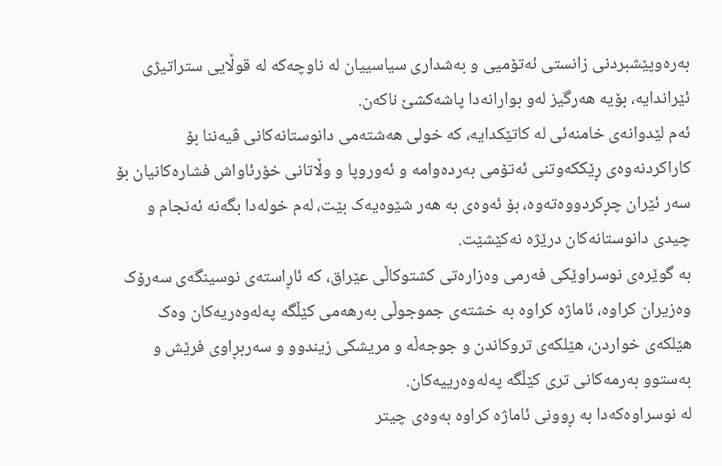بەرەوپێشبردنی زانستی ئەتۆمیی و بەشداری سیاسییان لە ناوچەکە لە قوڵایی ستراتیژی ئێراندایە، بۆیە ھەرگیز لەو بوارانەدا پاشەکشێ ناکەن.
ئەم لێدوانەی خامنەئی لە کاتێکدایە، کە خولی ھەشتەمی دانوستانەکانی ڤیەننا بۆ کاراکردنەوەی ڕێککەوتنی ئەتۆمی بەردەوامە و ئەوروپا و وڵاتانی خۆرئاواش فشارەکانیان بۆ سەر ئێران چڕکردووەتەوە، بۆ ئەوەی بە ھەر شێوەیەک بێت، لەم خولەدا بگەنە ئەنجام و چیدی دانوستانەکان درێژە نەکێشێت.
بە گوێرەی نوسراوێکی فەرمی وەزارەتی کشتوکاڵی عێراق، کە ئاڕاستەی نوسینگەی سەرۆک وەزیران کراوە، ئاماژە کراوە بە خشتەی جموجوڵی بەرھەمی کێڵگە پەلەوەریەکان وەک ھێلکەی خواردن، ھێلکەی تروکاندن و جوجەڵە و مریشکی زیندوو و سەربڕاوی فرێش و بەستوو بەرمەکانی تری کێڵگە پەلەوەرییەکان.
لە نوسراوەکەدا بە ڕوونی ئاماژە کراوە بەوەی چیتر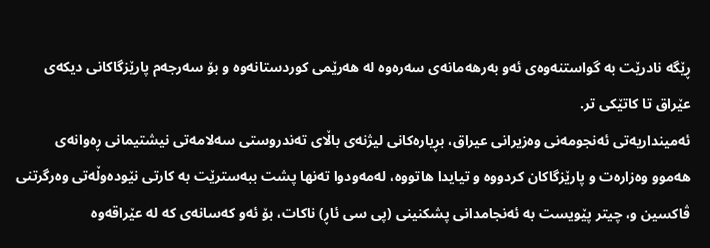ڕێگە نادرێت بە گواستنەوەی ئەو بەرھەمانەی سەرەوە لە ھەرێمی کوردستانەوە و بۆ سەرجەم پارێزگاکانی دیکەی عێراق تا کاتێکی تر.
ئەمینداریەتی ئەنجومەنی وەزیرانی عیراق، بڕیارەکانی لیژنەی باڵای تەندروستی سەلامەتی نیشتیمانی ڕەوانەی ھەموو وەزارەت و پارێزگاکان کردووە و تیایدا ھاتووە، لەمەودوا تەنھا پشت ببەسترێت بە کارتی نێودەوڵەتی وەرگرتنی ڤاکسین و، چیتر پێویست بە ئەنجامدانی پشکنینی (پی سی ئاڕ) ناکات، بۆ ئەو کەسانەی کە لە عێراقەوە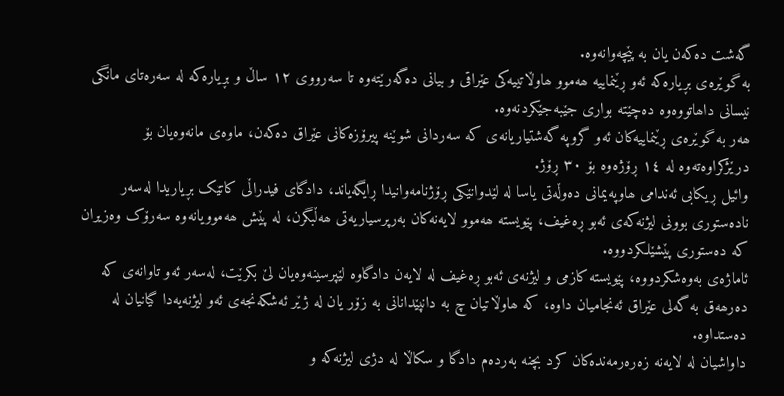گەشت دەکەن یان بە پێچەوانەوە.
بە گوێرەی بڕیارەکە ئەو ڕێنماییە ھەموو ھاوڵاتییەکی عێراقی و بیانی دەگەرێتەوە تا سەرووی ١٢ ساڵ و بڕیارەکە لە سەرەتای مانگی نیسانی داھاتووەوە دەچێتە بواری جێبەجێکردنەوە.
ھەر بە گوێرەی ڕێنماییەکان ئەو گروپە گەشتیاریانەی کە سەردانی شوێنە پیرۆزەکانی عێراق دەکەن، ماوەی مانەوەیان بۆ درێژکراوەتەوە لە ١٤ ڕۆژەوە بۆ ٣٠ ڕۆژ.
وائیل ڕیکابی ئەندامی ھاوپەیمانی دەوڵەتی یاسا لە لێدوانێکی ڕۆژنامەوانیدا ڕایگەیاند، دادگای فیدراڵی کاتێک بڕیاریدا لەسەر نادەستوری بوونی لیژنەکەی ئەبو ڕەغیف، پێویستە ھەموو لایەنەکان بەرپرسیاریەتی ھەڵبگرن، لە پێش ھەموویانەوە سەرۆک وەزیران کە دەستوری پێشێلکردووە.
ئاماژەی بەوەشکردووە، پێویستە کازمی و لیژنەی ئەبو ڕەغیف لە لایەن دادگاوە لێپرسینەوەیان لێ بکرێت، لەسەر ئەو تاوانەی کە دەرھەق بە گەلی عێراق ئەنجامیان داوە، کە ھاوڵاتیان چ بە دانپێدانانی بە زۆر یان لە ژێر ئەشکەنجەی ئەو لیژنەیەدا گیانیان لە دەستداوە.
داواشیان لە لایەنە زەرەرمەندەکان کرد بچنە بەردەم دادگا و سکاڵا لە دژی لیژنەکە و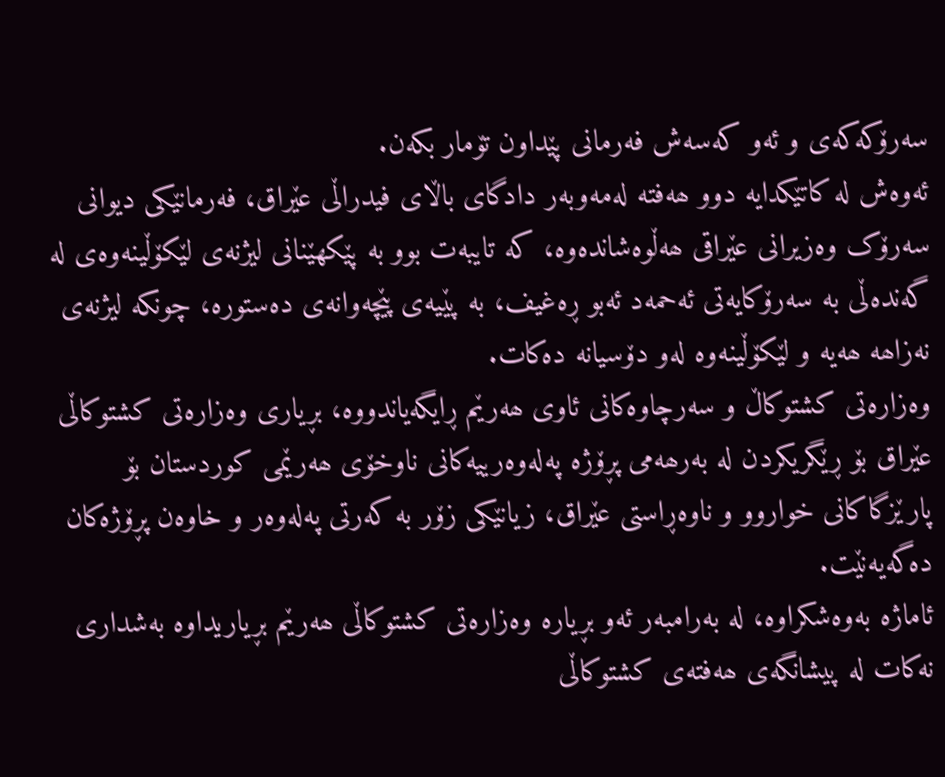سەرۆکەکەی و ئەو کەسەش فەرمانی پێداون تۆمار بکەن.
ئەوەش لە کاتێکدایە دوو ھەفتە لەمەوبەر دادگای باڵای فیدراڵی عێراق، فەرمانێکی دیوانی سەرۆک وەزیرانی عێراقی ھەڵوەشاندەوە، کە تایبەت بوو بە پێکھێنانی لیژنەی لێکۆڵینەوەی لە گەندەڵی بە سەرۆکایەتی ئەحمەد ئەبو ڕەغیف، بە پێیەی پێچەوانەی دەستورە، چونکە لیژنەی نەزاھە ھەیە و لێکۆڵینەوە لەو دۆسیانە دەکات.
وەزارەتی کشتوکاڵ و سەرچاوەکانی ئاوی ھەرێم ڕایگەیاندووە، بڕیاری وەزارەتی کشتوکاڵی عێراق بۆ ڕێگریکردن لە بەرھەمی پڕۆژە پەلەوەرییەکانی ناوخۆی ھەرێمی کوردستان بۆ پارێزگاکانی خواروو و ناوەڕاستی عێراق، زیانێکی زۆر بە کەرتی پەلەوەر و خاوەن پڕۆژەکان دەگەیەنێت.
ئاماژە بەوەشکراوە، لە بەرامبەر ئەو بڕیارە وەزارەتی کشتوکاڵی ھەرێم بڕیاریداوە بەشداری نەکات لە پیشانگەی ھەفتەی کشتوکاڵی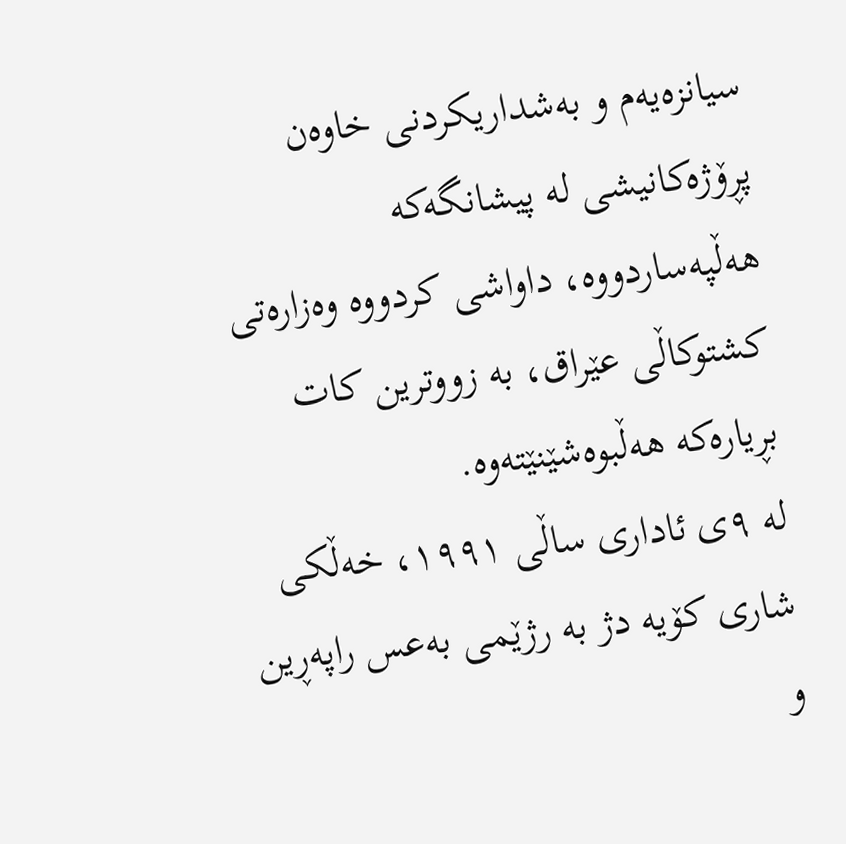سیانزەیەم و بەشداریکردنی خاوەن پڕۆژەکانیشی لە پیشانگەکە ھەڵپەساردووە، داواشی کردووە وەزارەتی کشتوکاڵی عێراق، بە زووترین کات بڕیارەکە ھەڵبوەشێنێتەوە.
لە ٩ی ئاداری ساڵی ١٩٩١، خەڵکی شاری کۆیە دژ بە رژێمی بەعس راپەڕین و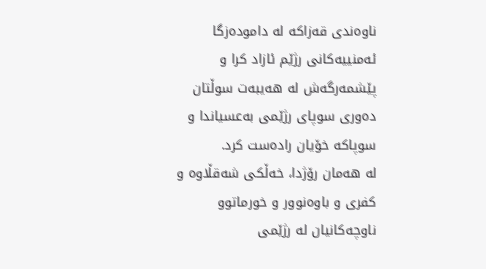ناوەندی قەزاکە لە دامودەزگا ئەمنییەکانی رژێم ئازاد کرا و پێشمەرگەش لە ھەیبەت سوڵتان دەوری سوپای رژێمی بەعسیاندا و سوپاکە خۆیان رادەست کرد.
لە ھەمان رۆژدا، خەڵکی شەقڵاوە و کفری و باوەنوور و خورماتوو ناوچەکانیان لە رژێمی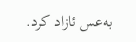بەعس ئازاد کرد.